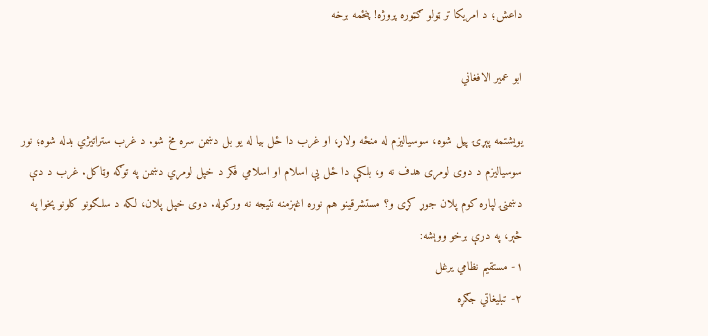داعش؛ د امریکا تر ټولو ګټوره پروژه! پنځمه برخه

ابو عمیر الافغاني

یویشتمه پېړۍ پیل شوه، سوسیالیزم له منځه ولاړ، او غرب دا ځل بیا له یو بل دښمن سره مخ شو. د غرب ستراتیژي بدله شوه؛ نور سوسیالیزم د دوی لومړی هدف نه و، بلکې دا ځل یې اسلام او اسلامي فکر د خپل لومړي دښمن په توګه وټاکل. غرب د دې دښمنۍ لپاره کوم پلان جوړ کړی و؟ مستشرقینو هم نوره اغېزمنه نتیجه نه ورکوله. دوی خپل پلان، لکه د سلګونو کلونو پخوا په څېر، په درې برخو ووېشه:
۱- مستقیم نظامي یرغل
۲- تبلیغاتي جګړه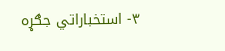۳- استخباراتي جګړه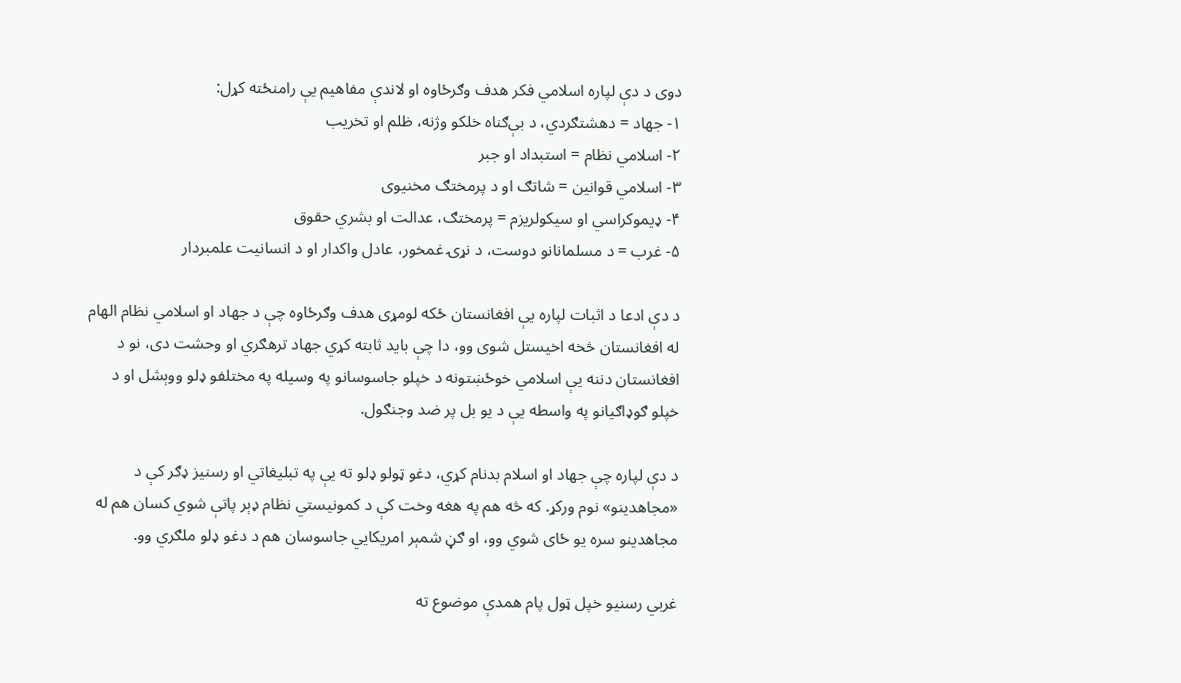دوی د دې لپاره اسلامي فکر هدف وګرځاوه او لاندې مفاهیم یې رامنځته کړل:
۱- جهاد = دهشتګردي، د بې‌ګناه خلکو وژنه، ظلم او تخریب
۲- اسلامي نظام = استبداد او جبر
۳- اسلامي قوانین = شاتګ او د پرمختګ مخنیوی
۴- ډیموکراسي او سیکولریزم = پرمختګ، عدالت او بشري حقوق
۵- غرب = د مسلمانانو دوست، د نړۍ غمخور، عادل واکدار او د انسانیت علمبردار

د دې ادعا د اثبات لپاره یې افغانستان ځکه لومړی هدف وګرځاوه چې د جهاد او اسلامي نظام الهام له افغانستان څخه اخیستل شوی وو، دا چې باید ثابته کړي جهاد ترهګري او وحشت دی، نو د افغانستان دننه یې اسلامي خوځښتونه د خپلو جاسوسانو په وسیله په مختلفو ډلو ووېشل او د خپلو ګوډاګیانو په واسطه یې د یو بل پر ضد وجنګول.

د دې لپاره چې جهاد او اسلام بدنام کړي، دغو ټولو ډلو ته یې په تبلیغاتي او رسنیز ډګر کې د «مجاهدینو» نوم ورکړ. که څه هم په هغه وخت کې د کمونیستي نظام ډېر پاتې شوي کسان هم له مجاهدینو سره یو ځای شوي وو، او ګڼ شمېر امریکايي جاسوسان هم د دغو ډلو ملګري وو.

غربي رسنیو خپل ټول پام همدې موضوع ته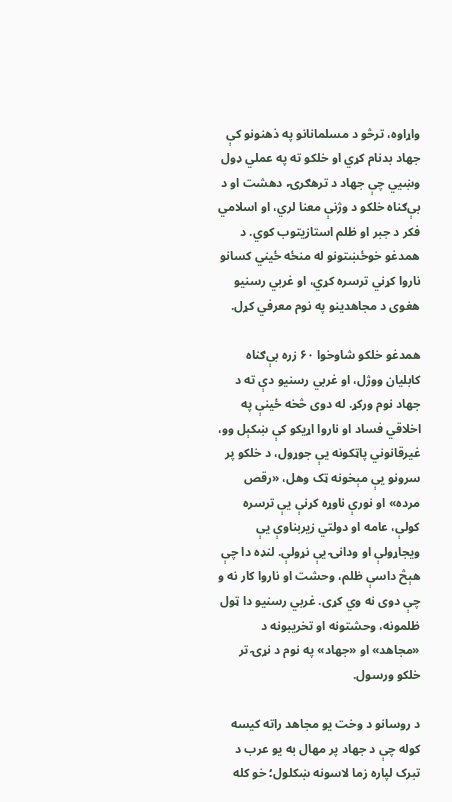واړاوه، ترڅو د مسلمانانو په ذهنونو کې جهاد بدنام کړي او خلکو ته په عملي ډول وښيي چې جهاد د ترهګرۍ، دهشت او د بې‌ګناه خلکو د وژنې معنا لري، او اسلامي فکر د جبر او ظلم استازیتوب کوي. د همدغو خوځښتونو له منځه ځیني کسانو ناروا کړني ترسره کړي، او غربي رسنیو هغوی د مجاهدینو په نوم معرفي کړل.

همدغو خلکو شاوخوا ۶۰ زره بې‌ګناه کابلیان ووژل، او غربي رسنیو دې ته د جهاد نوم ورکړ. له دوی څخه ځینې په اخلاقي فساد او ناروا اړیکو کې ښکېل وو، غیرقانوني پاټکونه یې جوړول، د خلکو پر سرونو یې مېخونه ټک وهل، «رقص مرده» او نورې ناوړه کړنې یې ترسره کولې، عامه او دولتي زیربناوې یې ویجاړولې او ودانۍ یې نړولې. لنډه دا چې هېڅ داسې ظلم، وحشت او ناروا کار نه و چې دوی نه وي کړی. غربي رسنیو دا ټول ظلمونه، وحشتونه او تخریبونه د «مجاهد» او «جهاد» په نوم د نړۍ تر خلکو ورسول.

د روسانو د وخت یو مجاهد راته کیسه کوله چې د جهاد پر مهال به یو عرب د تبرک لپاره زما لاسونه ښکلول؛ خو کله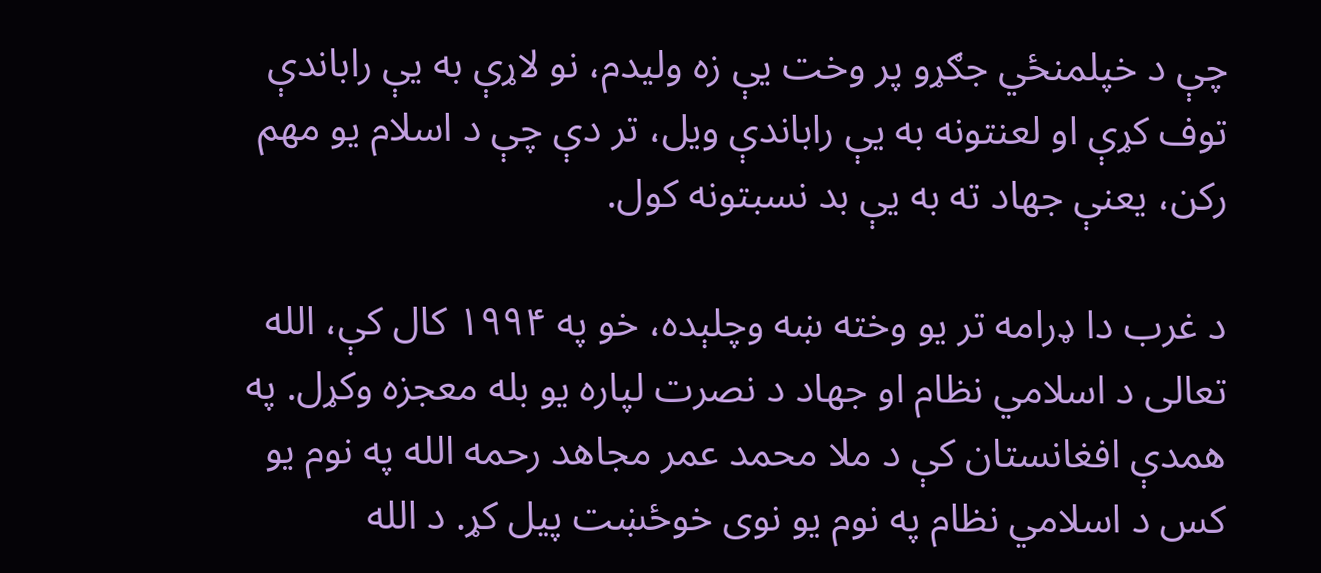چې د خپلمنځي جګړو پر وخت یې زه ولیدم، نو لاړې به یې راباندې توف کړې او لعنتونه به یې راباندې ویل، تر دې چې د اسلام یو مهم رکن، یعنې جهاد ته به یې بد نسبتونه کول.

د غرب دا ډرامه تر یو وخته ښه وچلېده، خو په ۱۹۹۴ کال کې، الله تعالی د اسلامي نظام او جهاد د نصرت لپاره یو بله معجزه وکړل. په همدې افغانستان کې د ملا محمد عمر مجاهد رحمه الله په نوم یو کس د اسلامي نظام په نوم یو نوی خوځښت پیل کړ. د الله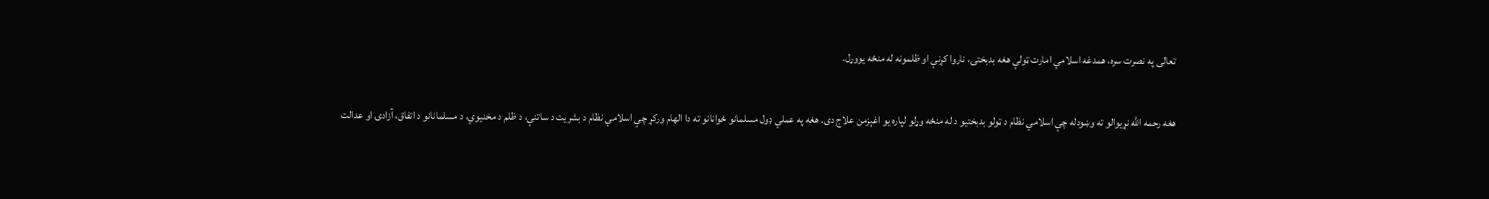تعالی په نصرت سره، همدغه اسلامي امارت ټولې هغه بدبختۍ، ناروا کړنې او ظلمونه له منځه یووړل.

هغه رحمه الله نړیوالو ته وښودله چې اسلامي نظام د ټولو بدبختیو د له منځه وړلو لپاره یو اغېزمن علاج دی. هغه په عملي ډول مسلمانو ځوانانو ته دا الهام ورکړ چې اسلامي نظام د بشریت د ساتنې، د ظلم د مخنیوي، د مسلمانانو د اتفاق، آزادۍ او عدالت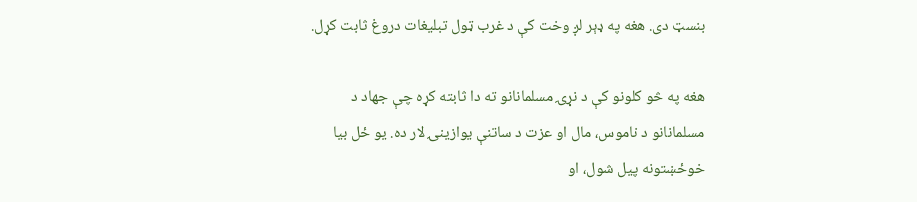بنسټ دی. هغه په ډېر لږ وخت کې د غرب ټول تبلیغات دروغ ثابت کړل.

هغه په څو کلونو کې د نړۍ مسلمانانو ته دا ثابته کړه چې جهاد د مسلمانانو د ناموس، مال او عزت د ساتنې یوازینۍ لار ده. یو ځل بیا خوځښتونه پیل شول، او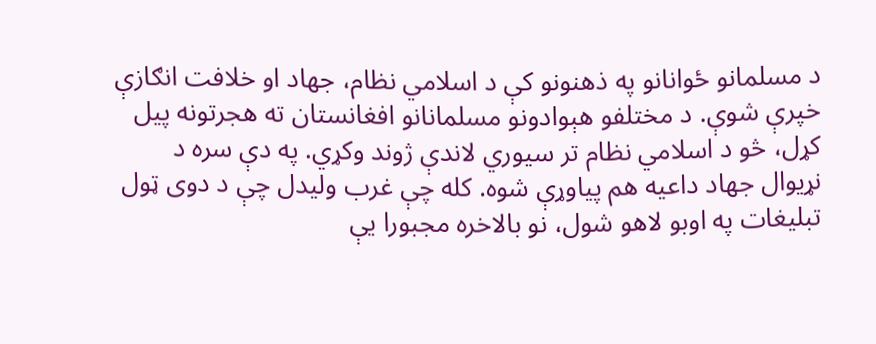د مسلمانو ځوانانو په ذهنونو کې د اسلامي نظام، جهاد او خلافت انګازې خپرې شوې. د مختلفو هېوادونو مسلمانانو افغانستان ته هجرتونه پیل کړل، څو د اسلامي نظام تر سیوري لاندې ژوند وکړي. په دې سره د نړیوال جهاد داعیه هم پیاوړې شوه. کله چې غرب ولیدل چې د دوی ټول تبلیغات په اوبو لاهو شول، نو بالاخره مجبورا یې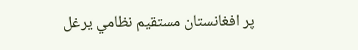پر افغانستان مستقیم نظامي یرغل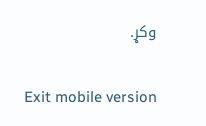وکړ.

Exit mobile version